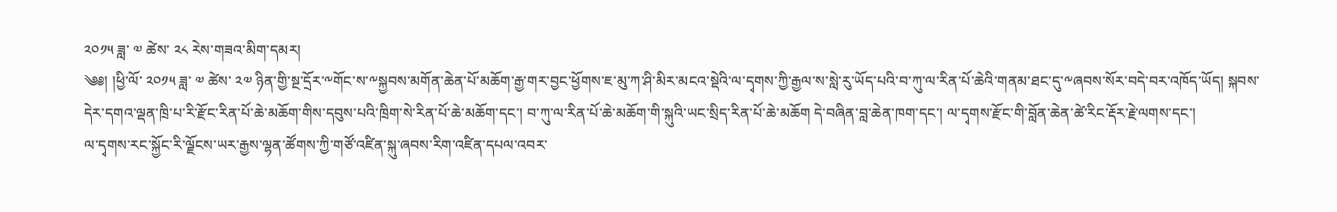༢༠༡༥ ཟླ་ ༧ ཚེས་ ༢༨ རེས་གཟའ་མིག་དམར།
༄༅། །ཕྱི་ལོ་ ༢༠༡༥ ཟླ་ ༧ ཚེས་ ༢༧ ཉིན་གྱི་སྔ་དྲོར་༸གོང་ས་༸སྐྱབས་མགོན་ཆེན་པོ་མཆོག་རྒྱ་གར་བྱང་ཕྱོགས་ཇ་མུ་ཀ་ཤི་མིར་མངའ་སྡེའི་ལ་དྭགས་ཀྱི་རྒྱལ་ས་སླེ་རུ་ཡོད་པའི་བ་ཀུ་ལ་རིན་པོ་ཆེའི་གནམ་ཐང་དུ་༸ཞབས་སོར་བདེ་བར་འཁོད་ཡོད། སྐབས་དེར་དགའ་ལྡན་ཁྲི་པ་རི་རྫོང་རིན་པོ་ཆེ་མཆོག་གིས་དབུས་པའི་ཁྲིག་སེ་རིན་པོ་ཆེ་མཆོག་དང་། བ་ཀུ་ལ་རིན་པོ་ཆེ་མཆོག་གི་སྐུའི་ཡང་སྲིད་རིན་པོ་ཆེ་མཆོག དེ་བཞིན་བླ་ཆེན་ཁག་དང་། ལ་དྭགས་རྫོང་གི་བློན་ཆེན་ཚེ་རིང་རྡོར་རྗེ་ལགས་དང་།
ལ་དྭགས་རང་སྐྱོང་རི་ལྗོངས་ཡར་རྒྱས་ལྷན་ཚོགས་ཀྱི་གཙོ་འཛིན་སྐུ་ཞབས་རིག་འཛིན་དཔལ་འབར་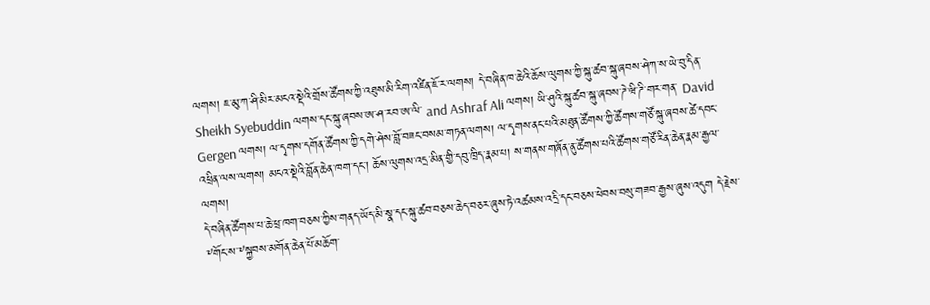ལགས། ཇ་མུ་ཀ་ཤི་མིར་མངའ་སྡེའི་གྲོས་ཚོགས་ཀྱི་འཐུས་མི་རིག་འཛིན་ཇོ་ར་ལགས། དེ་བཞིན་ཁ་ཆེའི་ཆོས་ལུགས་ཀྱི་སྐུ་ཚབ་སྐུ་ཞབས་ཤེཀ་ས་ཡེ་བུ་དིན་ Sheikh Syebuddin ལགས་དང་སྐུ་ཞབས་ཨ་ཤ་རབ་ཨ་ལི་ and Ashraf Ali ལགས། ཡི་ཤུའི་སྐུ་ཚབ་སྐུ་ཞབས་ཌེ་ཝི་ཌི་གར་གན་ David Gergen ལགས། ལ་དྭགས་དགོན་ཚོགས་ཀྱི་དགེ་ཤེས་བློ་བཟང་བསམ་གཏན་ལགས། ལ་དྭགས་ནང་པའི་མཐུན་ཚོགས་ཀྱི་ཚོགས་གཙོ་སྐུ་ཞབས་ཚེ་དབང་འཕྲིན་ལས་ལགས། མངའ་སྡེའི་བློན་ཆེན་ཁག་དང་། ཆོས་ལུགས་འདྲ་མིན་གྱི་དབུ་ཁྲིད་རྣམ་པ། ས་གནས་གཞོན་ནུ་ཚོགས་པའི་ཚོགས་གཙོ་རིན་ཆེན་རྣམ་རྒྱལ་ལགས།
དེ་བཞིན་ཚོགས་པ་ཆེ་ཕྲ་ཁག་བཅས་ཀྱིས་གནད་ཡོད་མི་སྣ་དང་སྐུ་ཚབ་བཅས་ཆེད་བཅར་ཞུས་ཏེ་འཚམས་འདྲི་དང་བཅས་ཕེབས་བསུ་གཟབ་རྒྱས་ཞུས་འདུག དེ་རྗེས་༸གོང་ས་༸སྐྱབས་མགོན་ཆེན་པོ་མཆོག་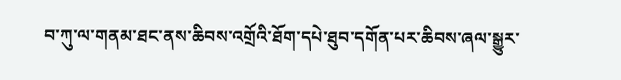བ་ཀུ་ལ་གནམ་ཐང་ནས་ཆིབས་འགྲོའི་ཐོག་དཔེ་ཐུབ་དགོན་པར་ཆིབས་ཞལ་སྒྱུར་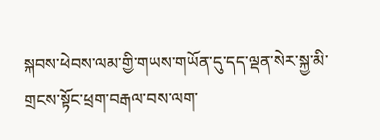སྐབས་ཕེབས་ལམ་གྱི་གཡས་གཡོན་དུ་དད་ལྡན་སེར་སྐྱ་མི་གྲངས་སྟོང་ཕྲག་བརྒལ་བས་ལག་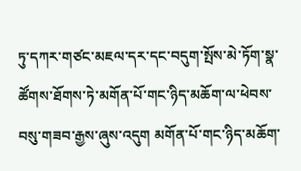ཏུ་དཀར་གཙང་མཇལ་དར་དང་བདུག་སྤོས་མེ་ཏོག་སྣ་ཚོགས་ཐོགས་ཏེ་མགོན་པོ་གང་ཉིད་མཆོག་ལ་ཕེབས་བསུ་གཟབ་རྒྱས་ཞུས་འདུག མགོན་པོ་གང་ཉིད་མཆོག་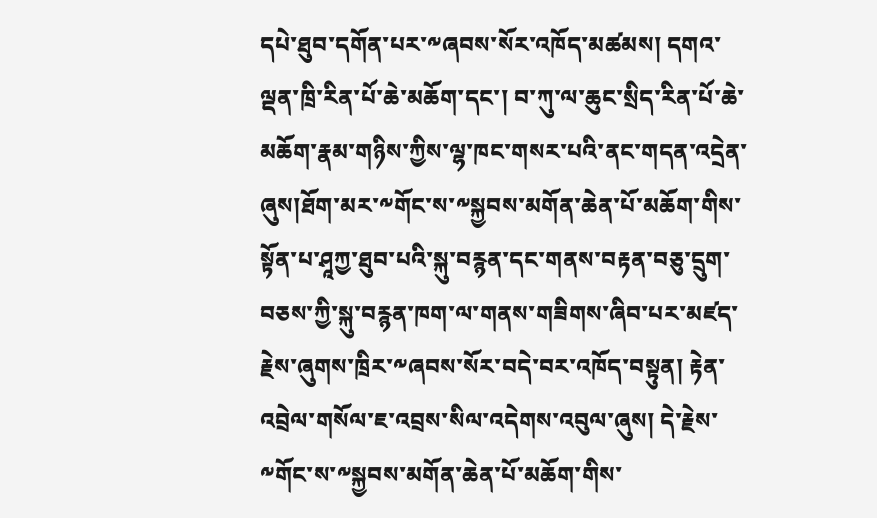དཔེ་ཐུབ་དགོན་པར་༸ཞབས་སོར་འཁོད་མཚམས། དགའ་ལྡན་ཁྲི་རིན་པོ་ཆེ་མཆོག་དང་། བ་ཀུ་ལ་ཆུང་སྲིད་རིན་པོ་ཆེ་མཆོག་རྣམ་གཉིས་ཀྱིས་ལྷ་ཁང་གསར་པའི་ནང་གདན་འདྲེན་ཞུས།ཐོག་མར་༸གོང་ས་༸སྐྱབས་མགོན་ཆེན་པོ་མཆོག་གིས་སྟོན་པ་ཤཱཀྱ་ཐུབ་པའི་སྐུ་བརྙན་དང་གནས་བརྟན་བཅུ་དྲུག་བཅས་ཀྱི་སྐུ་བརྙན་ཁག་ལ་གནས་གཟིགས་ཞིབ་པར་མཛད་རྗེས་ཞུགས་ཁྲིར་༸ཞབས་སོར་བདེ་བར་འཁོད་བསྟུན། རྟེན་འབྲེལ་གསོལ་ཇ་འབྲས་སིལ་འདེགས་འབུལ་ཞུས། དེ་རྗེས་༸གོང་ས་༸སྐྱབས་མགོན་ཆེན་པོ་མཆོག་གིས་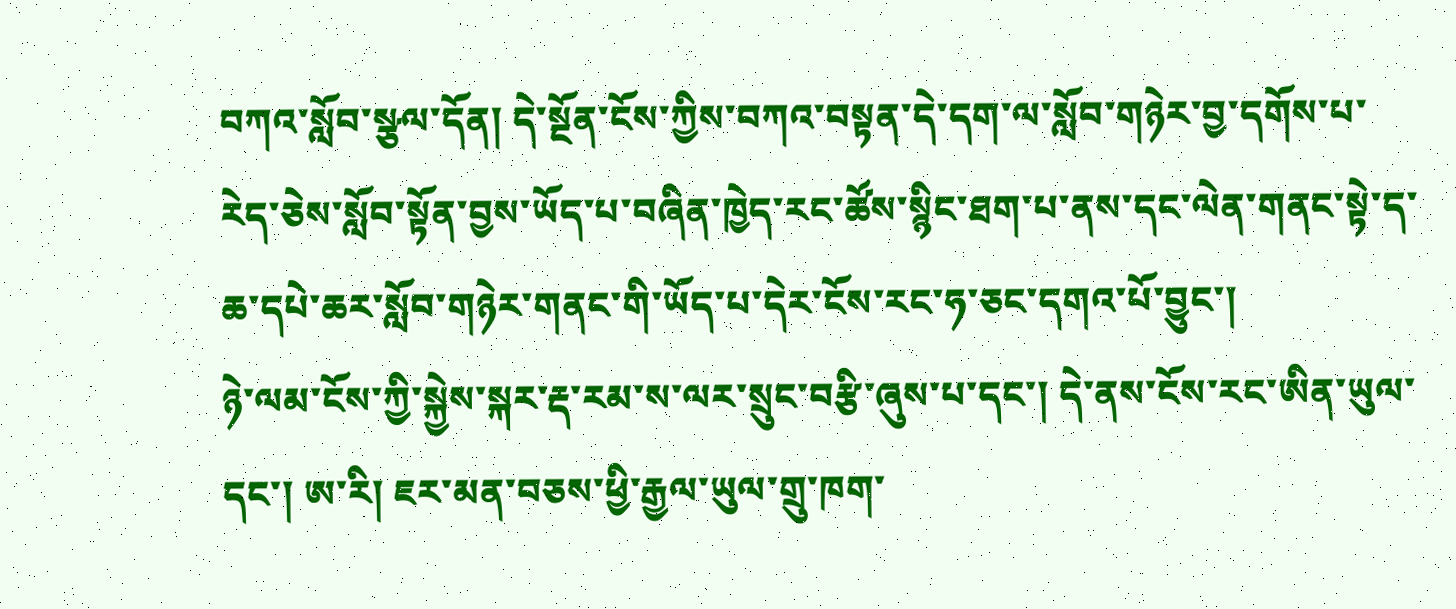བཀའ་སློབ་སྩལ་དོན། དེ་སྔོན་ངོས་ཀྱིས་བཀའ་བསྟན་དེ་དག་ལ་སློབ་གཉེར་བྱ་དགོས་པ་རེད་ཅེས་སློབ་སྟོན་བྱས་ཡོད་པ་བཞིན་ཁྱེད་རང་ཚོས་སྙིང་ཐག་པ་ནས་དང་ལེན་གནང་སྟེ་ད་ཆ་དཔེ་ཆར་སློབ་གཉེར་གནང་གི་ཡོད་པ་དེར་ངོས་རང་ཧ་ཅང་དགའ་པོ་བྱུང་།
ཉེ་ལམ་ངོས་ཀྱི་སྐྱེས་སྐར་རྡ་རམ་ས་ལར་སྲུང་བརྩི་ཞུས་པ་དང་། དེ་ནས་ངོས་རང་ཨིན་ཡུལ་དང་། ཨ་རི། ཇར་མན་བཅས་ཕྱི་རྒྱལ་ཡུལ་གྲུ་ཁག་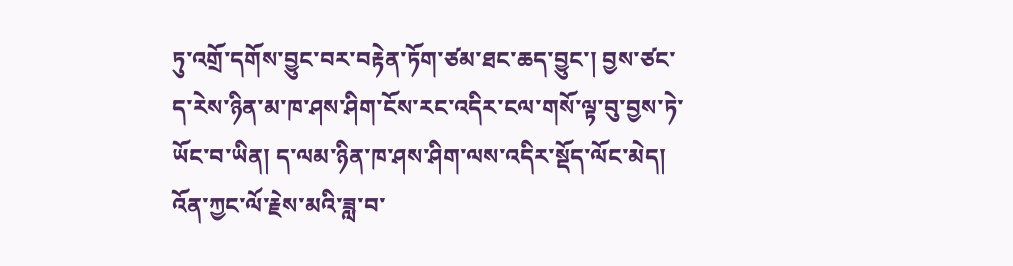ཏུ་འགྲོ་དགོས་བྱུང་བར་བརྟེན་ཏོག་ཙམ་ཐང་ཆད་བྱུང་། བྱས་ཙང་ད་རེས་ཉིན་མ་ཁ་ཤས་ཤིག་ངོས་རང་འདིར་ངལ་གསོ་ལྟ་བུ་བྱས་ཏེ་ཡོང་བ་ཡིན། ད་ལམ་ཉིན་ཁ་ཤས་ཤིག་ལས་འདིར་སྡོད་ལོང་མེད། འོན་ཀྱང་ལོ་རྗེས་མའི་ཟླ་བ་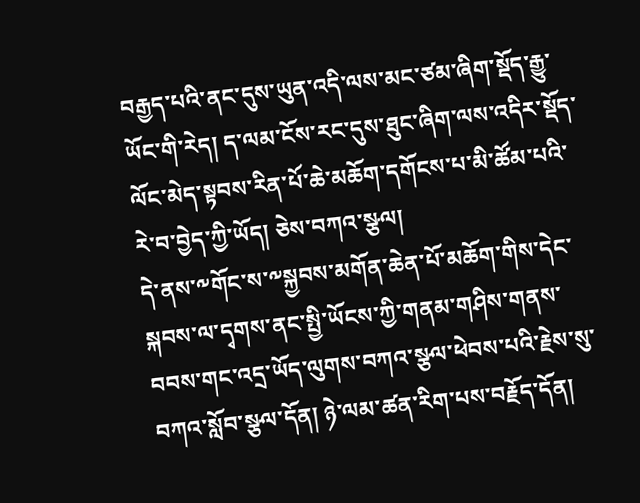བརྒྱད་པའི་ནང་དུས་ཡུན་འདི་ལས་མང་ཙམ་ཞིག་སྡོད་རྒྱུ་ཡོང་གི་རེད། ད་ལམ་ངོས་རང་དུས་ཐུང་ཞིག་ལས་འདིར་སྡོད་ལོང་མེད་སྟབས་རིན་པོ་ཆེ་མཆོག་དགོངས་པ་མི་ཚོམ་པའི་རེ་བ་བྱེད་ཀྱི་ཡོད། ཅེས་བཀའ་སྩལ།
དེ་ནས་༸གོང་ས་༸སྐྱབས་མགོན་ཆེན་པོ་མཆོག་གིས་དེང་སྐབས་ལ་དྭགས་ནང་སྤྱི་ཡོངས་ཀྱི་གནམ་གཤིས་གནས་བབས་གང་འདྲ་ཡོད་ལུགས་བཀའ་སྩལ་ཕེབས་པའི་རྗེས་སུ་བཀའ་སློབ་སྩལ་དོན། ཉེ་ལམ་ཚན་རིག་པས་བརྗོད་དོན།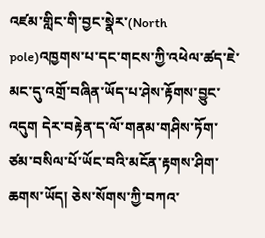འཛམ་གླིང་གི་བྱང་སྣེར་(North pole)འཁྱགས་པ་དང་གངས་ཀྱི་འཕེལ་ཚད་ཇེ་མང་དུ་འགྲོ་བཞིན་ཡོད་པ་ཤེས་རྟོགས་བྱུང་འདུག དེར་བརྟེན་ད་ལོ་གནམ་གཤིས་ཏོག་ཙམ་བསིལ་པོ་ཡོང་བའི་མངོན་རྟགས་ཤིག་ཆགས་ཡོད། ཅེས་སོགས་ཀྱི་བཀའ་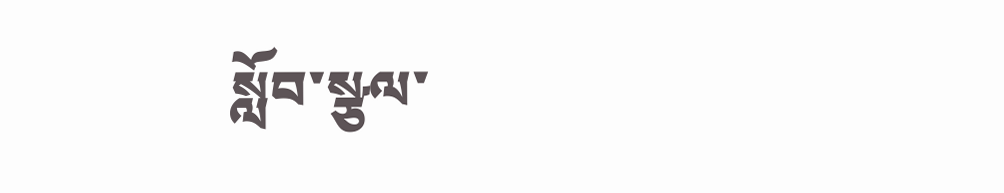སློབ་སྩལ་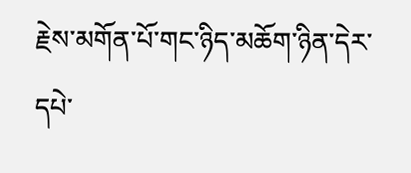རྗེས་མགོན་པོ་གང་ཉིད་མཆོག་ཉིན་དེར་དཔེ་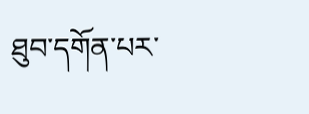ཐུབ་དགོན་པར་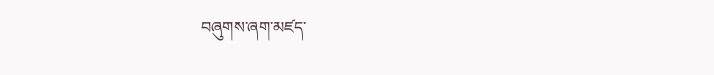བཞུགས་ཞག་མཛད་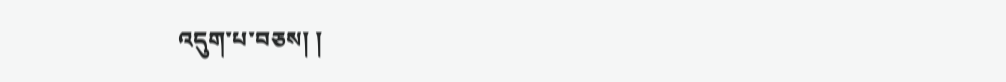འདུག་པ་བཅས། །